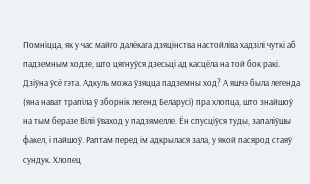Помніцца, як у час майго далёкага дзяцінства настойліва хадзілі чуткі аб падземным ходзе, што цягнуўся дзесьці ад касцёла на той бок ракі. Дзіўна ўсё гэта. Адкуль можа ўзяцца падземны ход? А яшчэ была легенда (яна нават трапіла ў зборнік легенд Беларусі) пра хлопца, што знайшоў на тым беразе Віліі ўваход у падзямелле. Ён спусціўся туды, запаліўшы факел, і пайшоў. Раптам перед ім адкрылася зала, у якой пасярод стаяў сундук. Хлопец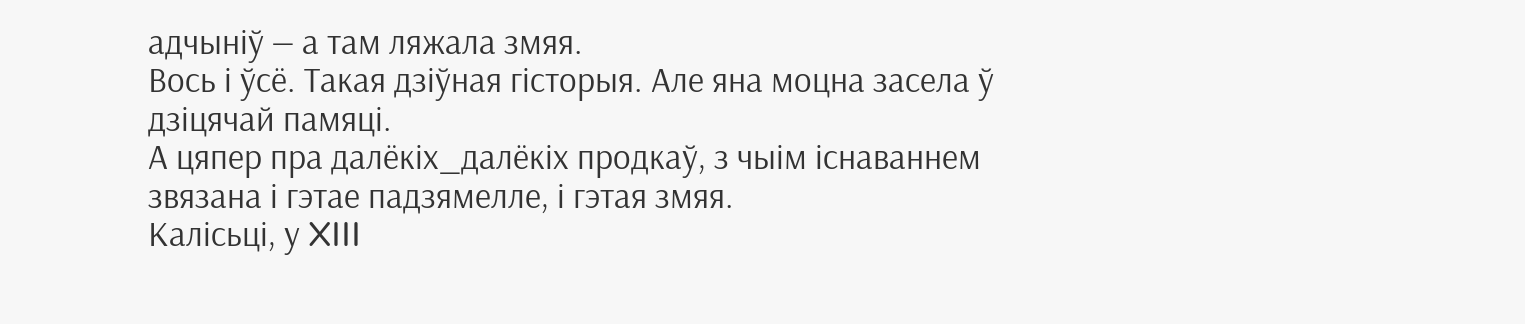адчыніў — а там ляжала змяя.
Вось і ўсё. Такая дзіўная гісторыя. Але яна моцна засела ў дзіцячай памяці.
А цяпер пра далёкіх_далёкіх продкаў, з чыім існаваннем звязана і гэтае падзямелле, і гэтая змяя.
Калісьці, у XIII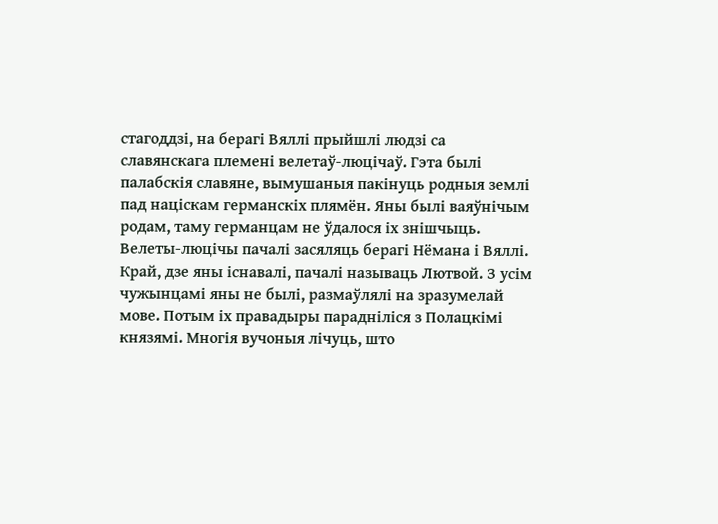стагоддзі, на берагі Вяллі прыйшлі людзі са славянскага племені велетаў-люцічаў. Гэта былі палабскія славяне, вымушаныя пакінуць родныя землі пад націскам германскіх плямён. Яны былі ваяўнічым родам, таму германцам не ўдалося іх знішчыць. Велеты-люцічы пачалі засяляць берагі Нёмана і Вяллі. Край, дзе яны існавалі, пачалі называць Лютвой. З усім чужынцамі яны не былі, размаўлялі на зразумелай мове. Потым іх правадыры парадніліся з Полацкімі князямі. Многія вучоныя лічуць, што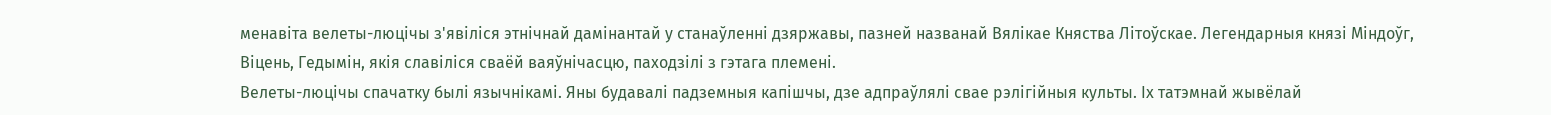менавіта велеты-люцічы з'явіліся этнічнай дамінантай у станаўленні дзяржавы, пазней названай Вялікае Княства Літоўскае. Легендарныя князі Міндоўг, Віцень, Гедымін, якія славіліся сваёй ваяўнічасцю, паходзілі з гэтага племені.
Велеты-люцічы спачатку былі язычнікамі. Яны будавалі падземныя капішчы, дзе адпраўлялі свае рэлігійныя культы. Іх татэмнай жывёлай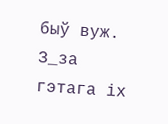быў вуж. З_за гэтага іх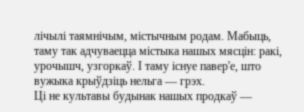лічылі таямнічым, містычным родам. Мабыць, таму так адчуваецца містыка нашых мясцін: ракі, урочышч, узгоркаў. І таму існуе павер'е, што вужыка крыўдзіць нельга — грэх.
Ці не культавы будынак нашых продкаў —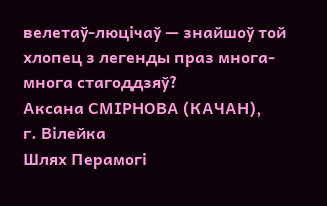велетаў-люцічаў — знайшоў той хлопец з легенды праз многа-многа стагоддзяў?
Аксана СМІРНОВА (КАЧАН),
г. Вілейка
Шлях Перамогі